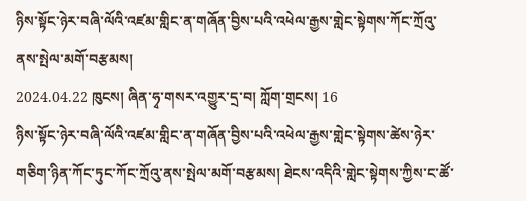ཉིས་སྟོང་ཉེར་བཞི་ལོའི་འཛམ་གླིང་ན་གཞོན་བྱིས་པའི་འཕེལ་རྒྱས་གླེང་སྟེགས་ཀོང་ཀྲོའུ་ནས་སྤེལ་མགོ་བརྩམས།
2024.04.22 ཁུངས། ཞིན་ཧྭ་གསར་འགྱུར་དྲ་བ། ཀློག་གྲངས། 16
ཉིས་སྟོང་ཉེར་བཞི་ལོའི་འཛམ་གླིང་ན་གཞོན་བྱིས་པའི་འཕེལ་རྒྱས་གླེང་སྟེགས་ཚེས་ཉེར་གཅིག་ཉིན་ཀོང་ཏུང་ཀོང་ཀྲོའུ་ནས་སྤེལ་མགོ་བརྩམས། ཐེངས་འདིའི་གླེང་སྟེགས་ཀྱིས་ང་ཚོ་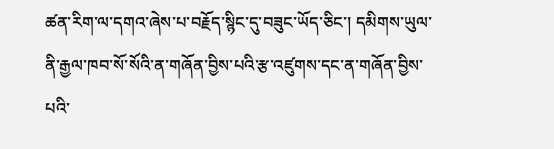ཚན་རིག་ལ་དགའ་ཞེས་པ་བརྗོད་སྙིང་དུ་བཟུང་ཡོད་ཅིང་། དམིགས་ཡུལ་ནི་རྒྱལ་ཁབ་སོ་སོའི་ན་གཞོན་བྱིས་པའི་རྩ་འཛུགས་དང་ན་གཞོན་བྱིས་པའི་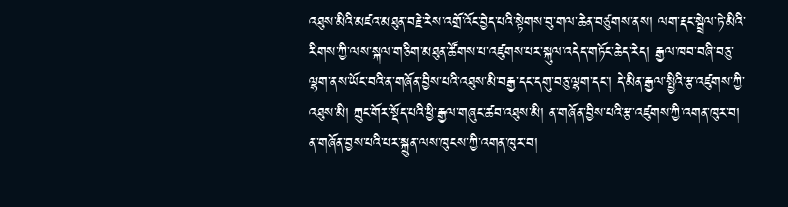འཐུས་མིའི་མཛའ་མཐུན་བརྗེ་རེས་འགྲོ་འོང་བྱེད་པའི་སྟེགས་བུ་གལ་ཆེན་བཙུགས་ནས། ལག་རྡང་སྦྲེལ་ཏེ་མིའི་རིགས་ཀྱི་ལས་སྐལ་གཅིག་མཐུན་ཚོགས་པ་འཛུགས་པར་སྐུལ་འདེད་གཏོང་ཆེད་རེད། རྒྱལ་ཁབ་བཞི་བཅུ་ལྷག་ནས་ཡོང་བའི་ན་གཞོན་བྱིས་པའི་འཐུས་མི་བརྒྱ་དང་དགུ་བཅུ་ལྷག་དང་། དེ་མིན་རྒྱལ་སྤྱིའི་རྩ་འཛུགས་ཀྱི་འཐུས་མི། ཀྲུང་གོར་སྡོད་པའི་ཕྱི་རྒྱལ་གཞུང་ཚབ་འཐུས་མི། ན་གཞོན་བྱིས་པའི་རྩ་འཛུགས་ཀྱི་འགན་ཁུར་བ། ན་གཞོན་བྱས་པའི་པར་སྐྲུན་ལས་ཁུངས་ཀྱི་འགན་ཁུར་བ།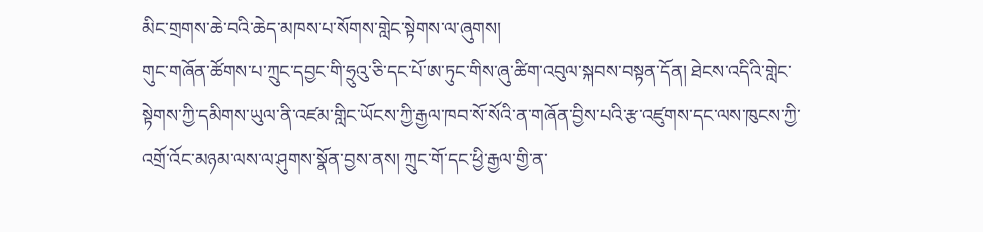མིང་གྲགས་ཆེ་བའི་ཆེད་མཁས་པ་སོགས་གླེང་སྟེགས་ལ་ཞུགས།
གུང་གཞོན་ཚོགས་པ་ཀྲུང་དབྱང་གི་ཧྲུའུ་ཅི་དང་པོ་ཨ་ཏུང་གིས་ཞུ་ཚིག་འབུལ་སྐབས་བསྟན་དོན། ཐེངས་འདིའི་གླེང་སྟེགས་ཀྱི་དམིགས་ཡུལ་ནི་འཛམ་གླིང་ཡོངས་ཀྱི་རྒྱལ་ཁབ་སོ་སོའི་ན་གཞོན་བྱིས་པའི་རྩ་འཛུགས་དང་ལས་ཁུངས་ཀྱི་འགྲོ་འོང་མཉམ་ལས་ལ་ཤུགས་སྣོན་བྱས་ནས། ཀྲུང་གོ་དང་ཕྱི་རྒྱལ་གྱི་ན་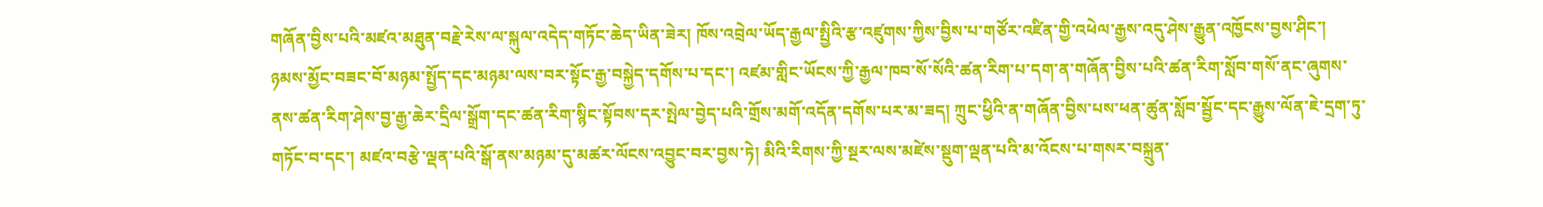གཞོན་བྱིས་པའི་མཛའ་མཐུན་བརྗེ་རེས་ལ་སྐུལ་འདེད་གཏོང་ཆེད་ཡིན་ཟེར། ཁོས་འབྲེལ་ཡོད་རྒྱལ་སྤྱིའི་རྩ་འཛུགས་ཀྱིས་བྱིས་པ་གཙོར་འཛིན་གྱི་འཕེལ་རྒྱས་འདུ་ཤེས་རྒྱུན་འཁྱོངས་བྱས་ཤིང་། ཉམས་མྱོང་བཟང་བོ་མཉམ་སྤྱོད་དང་མཉམ་ལས་བར་སྟོང་རྒྱ་བསྐྱེད་དགོས་པ་དང་། འཛམ་གླིང་ཡོངས་ཀྱི་རྒྱལ་ཁབ་སོ་སོའི་ཚན་རིག་པ་དག་ན་གཞོན་བྱིས་པའི་ཚན་རིག་སློབ་གསོ་ནང་ཞུགས་ནས་ཚན་རིག་ཤེས་བྱ་རྒྱ་ཆེར་དྲིལ་སྒྲོག་དང་ཚན་རིག་སྙིང་སྟོབས་དར་སྤེལ་བྱེད་པའི་གྲོས་མགོ་འདོན་དགོས་པར་མ་ཟད། ཀྲུང་ཕྱིའི་ན་གཞོན་བྱིས་པས་ཕན་ཚུན་སློབ་སྦྱོང་དང་རྒྱུས་ལོན་ཇེ་དྲག་ཏུ་གཏོང་བ་དང་། མཛའ་བརྩེ་ལྡན་པའི་སྒོ་ནས་མཉམ་དུ་མཚར་ལོངས་འབྱུང་བར་བྱས་ཏེ། མིའི་རིགས་ཀྱི་སྔར་ལས་མཛེས་སྡུག་ལྡན་པའི་མ་འོངས་པ་གསར་བསྐྲུན་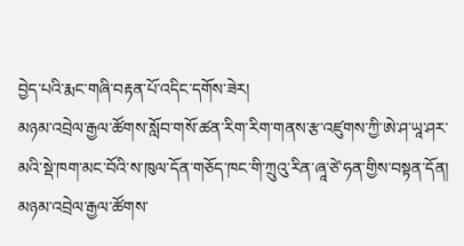བྱེད་པའི་རྨང་གཞི་བརྟན་པོ་འདིང་དགོས་ཟེར།
མཉམ་འབྲེལ་རྒྱལ་ཚོགས་སློབ་གསོ་ཚན་རིག་རིག་གནས་རྩ་འཛུགས་ཀྱི་ཨེ་ཤ་ཡཱ་ཤར་མའི་སྡེ་ཁག་མང་བོའི་ས་ཁུལ་དོན་གཅོད་ཁང་གི་ཀྲུའུ་རིན་ཞཱ་ཙེ་ཧན་གྱིས་བསྟན་དོན། མཉམ་འབྲེལ་རྒྱལ་ཚོགས་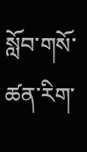སློབ་གསོ་ཚན་རིག་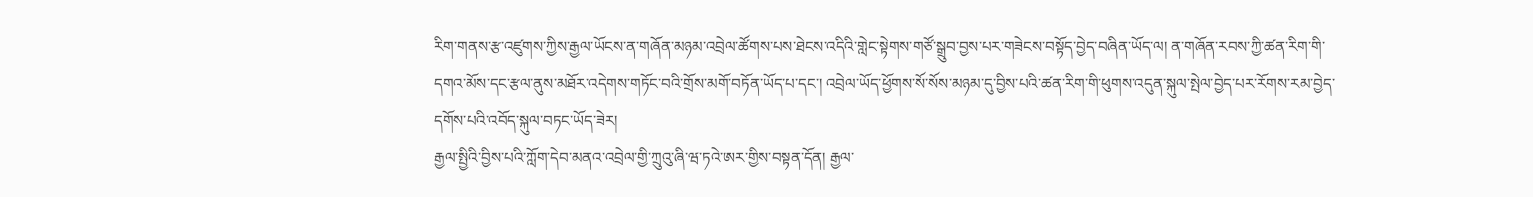རིག་གནས་རྩ་འཛུགས་ཀྱིས་རྒྱལ་ཡོངས་ན་གཞོན་མཉམ་འབྲེལ་ཚོགས་པས་ཐེངས་འདིའི་གླེང་སྟེགས་གཙོ་སྒྲུབ་བྱས་པར་གཟེངས་བསྟོད་བྱེད་བཞིན་ཡོད་ལ། ན་གཞོན་རབས་ཀྱི་ཚན་རིག་གི་དགའ་མོས་དང་རྩལ་ནུས་མཐོར་འདེགས་གཏོང་བའི་གྲོས་མགོ་བཏོན་ཡོད་པ་དང་། འབྲེལ་ཡོད་ཕྱོགས་སོ་སོས་མཉམ་དུ་བྱིས་པའི་ཚན་རིག་གི་ཕུགས་འདུན་སྐུལ་སྤེལ་བྱེད་པར་རོགས་རམ་བྱེད་དགོས་པའི་འབོད་སྐུལ་བཏང་ཡོད་ཟེར།
རྒྱལ་སྤྱིའི་བྱིས་པའི་ཀློག་དེབ་མནའ་འབྲེལ་གྱི་ཀྲུའུ་ཞི་ཝ་ཏའེ་ཨར་གྱིས་བསྟན་དོན། རྒྱལ་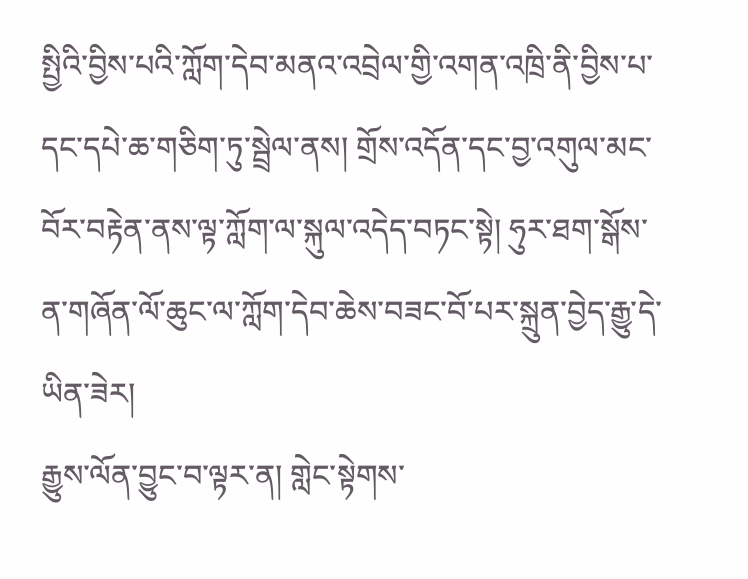སྤྱིའི་བྱིས་པའི་ཀློག་དེབ་མནའ་འབྲེལ་གྱི་འགན་འཁྲི་ནི་བྱིས་པ་དང་དཔེ་ཆ་གཅིག་ཏུ་སྦྲེལ་ནས། གྲོས་འདོན་དང་བྱ་འགུལ་མང་བོར་བརྟེན་ནས་ལྟ་ཀློག་ལ་སྐུལ་འདེད་བཏང་སྟེ། ཧུར་ཐག་སྒོས་ན་གཞོན་ལོ་ཆུང་ལ་ཀློག་དེབ་ཆེས་བཟང་བོ་པར་སྐྲུན་བྱེད་རྒྱུ་དེ་ཡིན་ཟེར།
རྒྱུས་ལོན་བྱུང་བ་ལྟར་ན། གླེང་སྟེགས་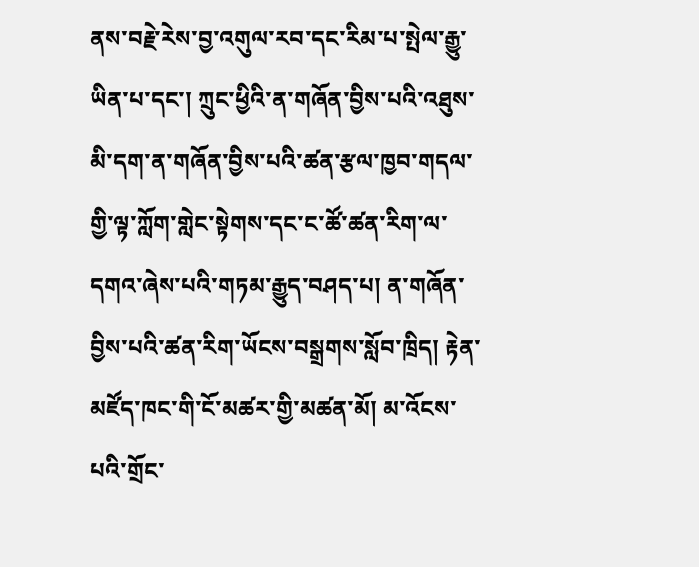ནས་བརྗེ་རེས་བྱ་འགུལ་རབ་དང་རིམ་པ་སྤེལ་རྒྱུ་ཡིན་པ་དང་། ཀྲུང་ཕྱིའི་ན་གཞོན་བྱིས་པའི་འཐུས་མི་དག་ན་གཞོན་བྱིས་པའི་ཚན་རྩལ་ཁྱབ་གདལ་གྱི་ལྟ་ཀློག་གླེང་སྟེགས་དང་ང་ཚོ་ཚན་རིག་ལ་དགའ་ཞེས་པའི་གཏམ་རྒྱུད་བཤད་པ། ན་གཞོན་བྱིས་པའི་ཚན་རིག་ཡོངས་བསྒྲགས་སློབ་ཁྲིད། རྟེན་མཛོད་ཁང་གི་ངོ་མཚར་གྱི་མཚན་མོ། མ་འོངས་པའི་གྲོང་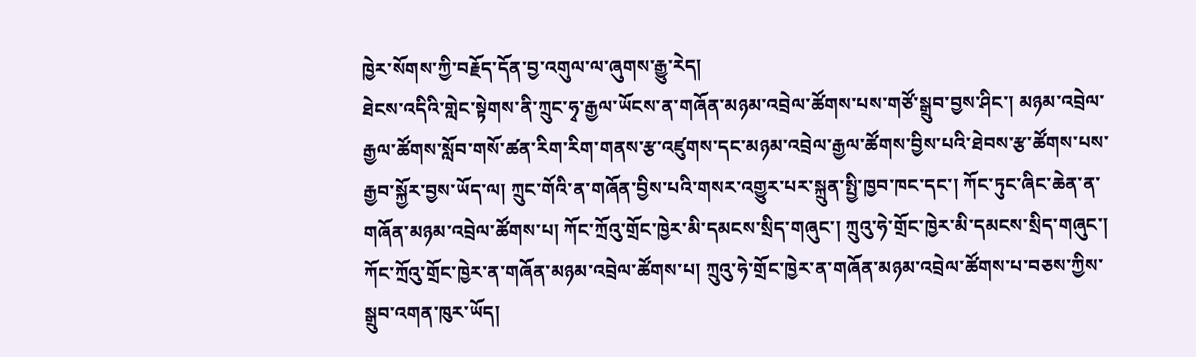ཁྱེར་སོགས་ཀྱི་བརྗོད་དོན་བྱ་འགུལ་ལ་ཞུགས་རྒྱུ་རེད།
ཐེངས་འདིའི་གླེང་སྟེགས་ནི་ཀྲུང་ཧྭ་རྒྱལ་ཡོངས་ན་གཞོན་མཉམ་འབྲེལ་ཚོགས་པས་གཙོ་སྒྲུབ་བྱས་ཤིང་། མཉམ་འབྲེལ་རྒྱལ་ཚོགས་སློབ་གསོ་ཚན་རིག་རིག་གནས་རྩ་འཛུགས་དང་མཉམ་འབྲེལ་རྒྱལ་ཚོགས་བྱིས་པའི་ཐེབས་རྩ་ཚོགས་པས་རྒྱབ་སྐྱོར་བྱས་ཡོད་ལ། ཀྲུང་གོའི་ན་གཞོན་བྱིས་པའི་གསར་འགྱུར་པར་སྐྲུན་སྤྱི་ཁྱབ་ཁང་དང་། ཀོང་ཏུང་ཞིང་ཆེན་ན་གཞོན་མཉམ་འབྲེལ་ཚོགས་པ། ཀོང་ཀྲོའུ་གྲོང་ཁྱེར་མི་དམངས་སྲིད་གཞུང་། ཀྲུའུ་ཧེ་གྲོང་ཁྱེར་མི་དམངས་སྲིད་གཞུང་། ཀོང་ཀྲོའུ་གྲོང་ཁྱེར་ན་གཞོན་མཉམ་འབྲེལ་ཚོགས་པ། ཀྲུའུ་ཧེ་གྲོང་ཁྱེར་ན་གཞོན་མཉམ་འབྲེལ་ཚོགས་པ་བཅས་ཀྱིས་སྒྲུབ་འགན་ཁུར་ཡོད།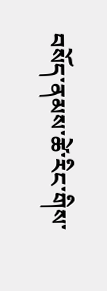བསོད་ནམས་ཚེ་རིང་གིས་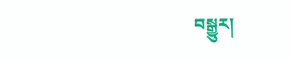བསྒྱུར།